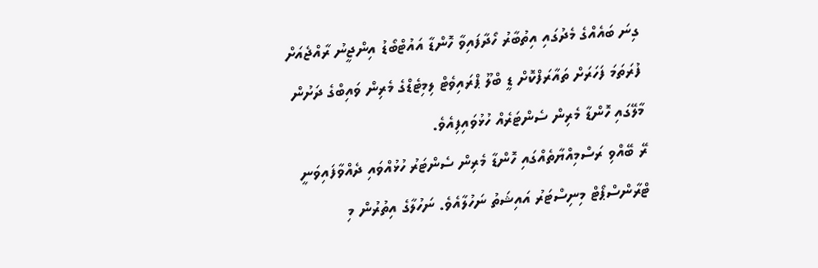ގިނަ ބައެއްގެ މެދުގައި އިތުބާރު ހޯދާފައިވާ ހޮންޑާ އައުޓްބޯޑު އިންޖީނު ރާއްޖެއަށް ފުރަތަމަ ފަހަރަށް ތައާރަފްކޮށް ޑީ ބްލޫ ޕްރައިވެޓް ލިމިޓެޑްގެ މެރިން ވައިބްގެ ދަށުން މާލޭގައި ހޮންޑާ މެރިން ސެންޓަރެއް ހުޅުވައިފިއެވެ.
ރޭ ބޭއްވި ރަސްމިއްޔާތެއްގައި ހޮންޑާ މެރިން ސެންޓަރު ހުޅުއްވައި ދެއްވާފައިވަނީ ޓްރާންސްޕޯޓް މިނިސްޓަރު އައިޝަތު ނަހުލާއެވެ. ނަހުލާގެ އިތުރުން މި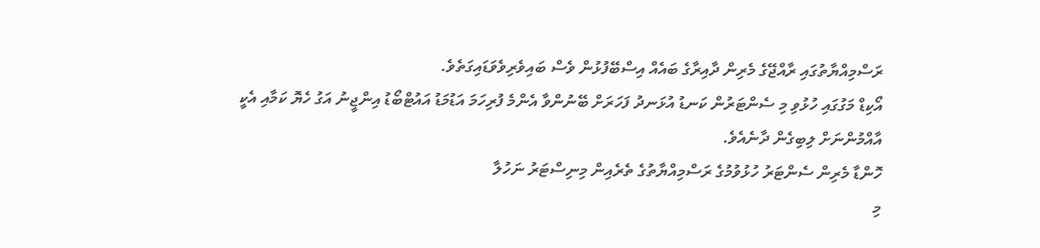ރަސްމިއްޔާތުގައި ރާއްޖޭގެ މެރިން ދާއިރާގެ ބައެއް އިސްބޭފުޅުން ވެސް ބައިވެރިވެވަޑައިގަތެވެ.
އޯކިޑް މަގުގައި ހުޅުވި މި ސެންޓަރުން ކަނޑު އުޅަނދު ފަހަރަށް ބޭނުންވާ އެންމެ ފުރިހަމަ އަޑުމަޑު އައުޓްބޯޑު އިންޖީނު އަގު ހެޔޮ ކަމާއި އެކީ އާއްމުންނަށް ލިބިގެން ދާނެއެވެ.
ހޮންޑާ މެރިން ސެންޓަރު ހުޅުވުމުގެ ރަސްމިއްޔާތުގެ ތެރެއިން މިނިސްޓަރު ނަހުލާ
މި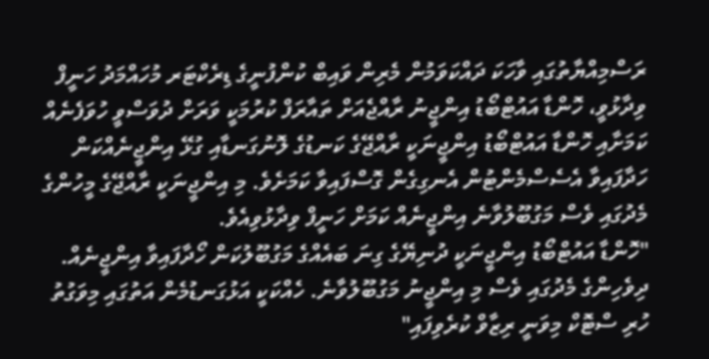ރަސްމިއްޔާތުގައި ވާހަކަ ދައްކަވަމުން މެރިން ވައިބް ކުންފުނީގެ ޑިރެކްޓަރ މުހައްމަދު ހަނީފް ވިދާޅުވީ، ހޮންޑާ އައުޓްބޯޑު އިންޖީނު ރާއްޖެއަށް ތައާރަފް ކުރުމަކީ ވަރަށް ދުވަސްވީ ހުވަފެނެއް ކަމަށާއި ހޮންޑާ އައުޓްބޯޑު އިންޖީނަކީ ރާއްޖޭގެ ކަނޑުގެ ލޮނުގަނޑާއި ގުޅޭ އިންޖީނެއްކަން ހަދާފައިވާ އެސެސްމެންޓުން އެނގިގެން ގޮސްފައިވާ ކަމަށެވެ. މި އިންޖީނަކީ ރާއްޖޭގެ މީހުންގެ މެދުގައި ވެސް މަގުބޫލުވާނެ އިންޖީނެއް ކަމަށް ހަނީފް ވިދާޅުވިއެވެ.
"ހޮންޑާ އައުޓްބޯޑު އިންޖީނަކީ ދުނިޔޭގެ ގިނަ ބައެއްގެ މަގުބޫލުކަން ހޯދާފައިވާ އިންޖީނެއް. ދިވެހިންގެ މެދުގައި ވެސް މި އިންޖީނު މަގުބޫލުވާނެ. ހެއްކަކީ އަޅުގަނޑުމެން އަތުގައި މިވަގުތު ހުރި ސްޓޮކް މިވަނީ ރިޒާވް ކުރެވިފައި"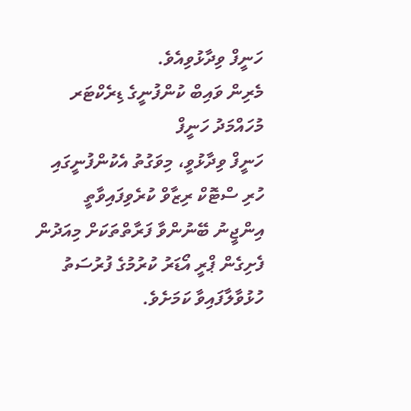ހަނީފް ވިދާޅުވިއެވެ.
މެރިން ވައިބް ކުންފުނީގެ ޑިރެކްޓަރ މުހައްމަދު ހަނީފް
ހަނީފް ވިދާޅުވީ، މިވަގުތު އެކުންފުނީގައި ހުރި ސްޓޮކް ރިޒާވް ކުރެވިފައިވާތީ އިންޖީނު ބޭނުންވާ ފަރާތްތަކަށް މިއަދުން ފެށިގެން ޕްރީ އޯޑަރު ކުރުމުގެ ފުރުސަތު ހުޅުވާލާފައިވާ ކަމަށެވެ.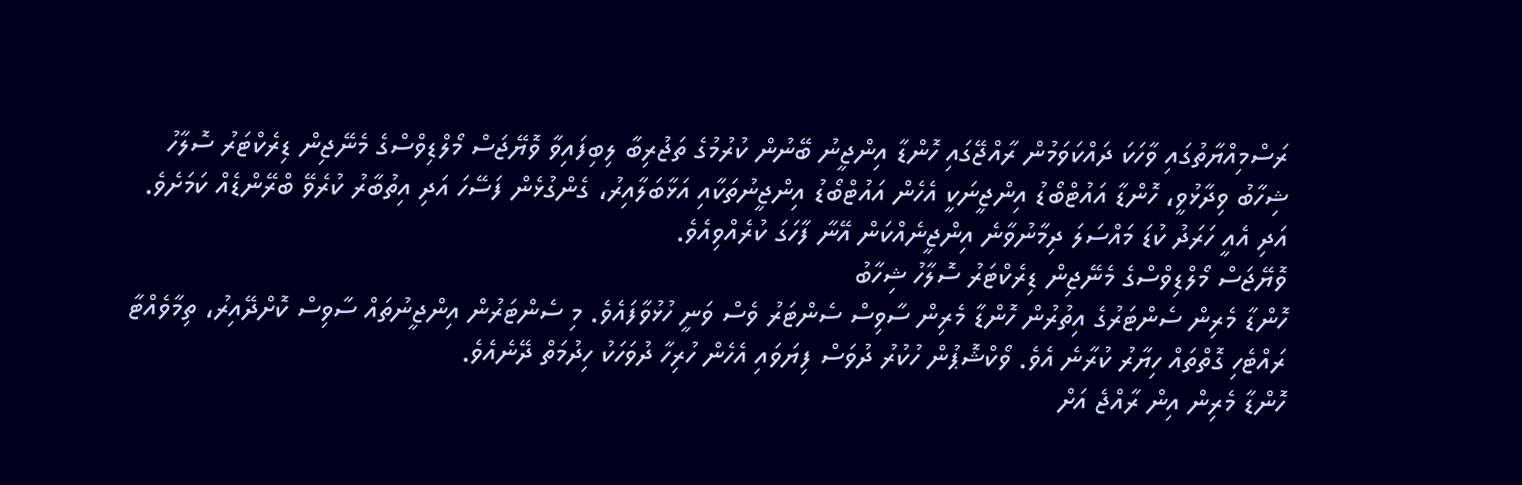ރަސްމިއްޔާތުގައި ވާހަކަ ދައްކަވަމުން ރާއްޖޭގައި ހޮންޑާ އިންޖީނު ބޭނުން ކުރުމުގެ ތަޖުރިބާ ލިބިފައިވާ ވޮޔޭޖަސް މޯލްޑިވްސްގެ މެނޭޖިން ޑިރެކްޓަރު ސޮލާހު ޝިހާބު ވިދާޅުވީ، ހޮންޑާ އައުޓްބޯޑު އިންޖީނަކީ އެހެން އައުޓްބޯޑު އިންޖީނުތަކާއި އަޅާބަލާއިރު، ގެންގުޅެން ފަސޭހަ އަދި އިތުބާރު ކުރެވޭ ބްރޭންޑެއް ކަމަށެވެ. އަދި އެއީ ހަރަދު ކުޑަ މައްސަލަ ދިމާނުވާނެ އިންޖީނެއްކަން އޭނާ ފާހަގަ ކުރެއްވިއެވެ.
ވޮޔޭޖަސް މޯލްޑިވްސްގެ މެނޭޖިން ޑިރެކްޓަރު ސޮލާހު ޝިހާބު
ހޮންޑާ މެރިން ސެންޓަރުގެ އިތުރުން ހޮންޑާ މެރިން ސާވިސް ސެންޓަރު ވެސް ވަނީ ހުޅުވާފައެވެ. މި ސެންޓަރުން އިންޖީނުތައް ސާވިސް ކޮށްދޭއިރު، ތިމާވެއްޓާ ރައްޓެހި ގޮތްތައް ހިޔާރު ކުރާނެ އެވެ. ވޯކްޝޮޕުން ހުކުރު ދުވަސް ފިޔަވައި އެހެން ހުރިހާ ދުވަހަކު ހިދުމަތް ދޭނެއެވެ.
ހޮންޑާ މެރިން އިން ރާއްޖެ އަށް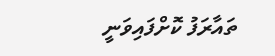ތައާރަފު ކޮށްފައިވަނީ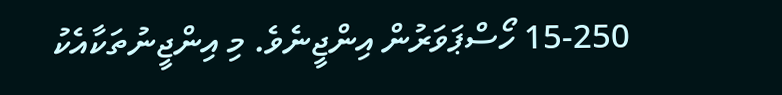15-250 ހޯސްޕަވަރުން އިންޖީނެވެ. މި އިންޖީނުތަކާއެކު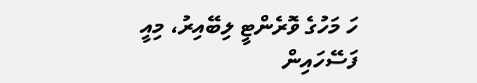ހަ މަހުގެ ވޮރެންޓީ ލިބޭއިރު، މިއީ ފަސޭހައިން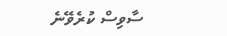ސާވިސް ކުރެވޭނެ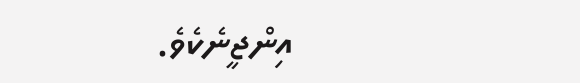އިންޖީނެކެވެ.